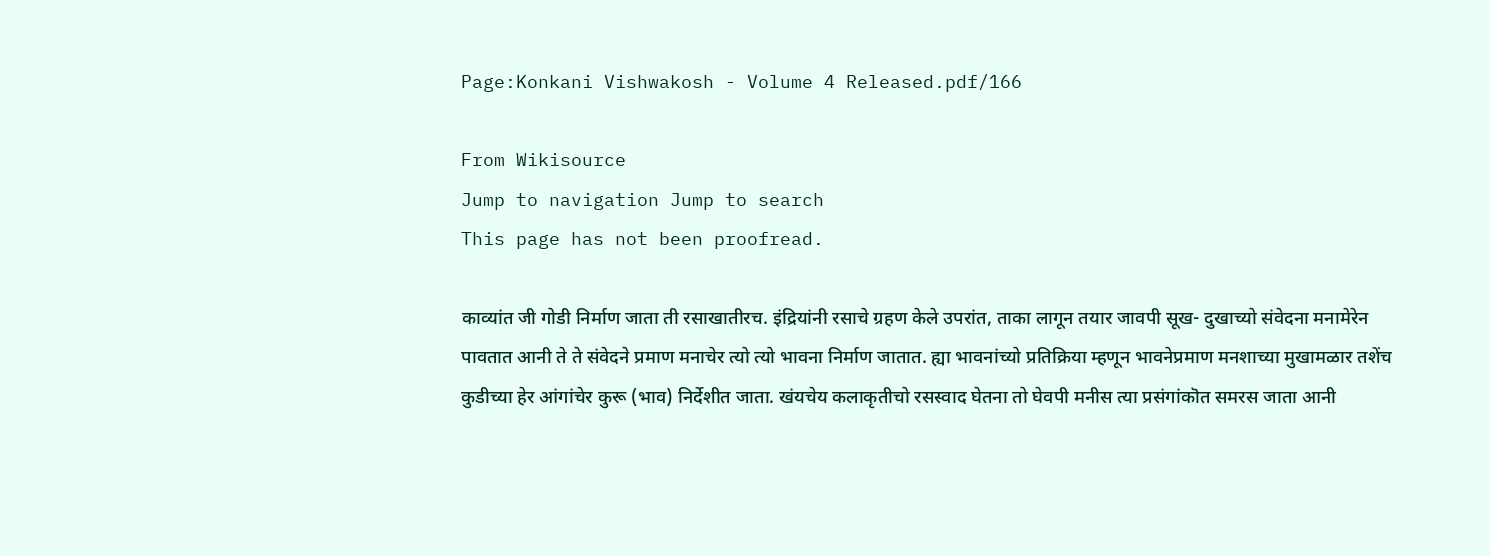Page:Konkani Vishwakosh - Volume 4 Released.pdf/166

From Wikisource
Jump to navigation Jump to search
This page has not been proofread.

काव्यांत जी गोडी निर्माण जाता ती रसाखातीरच. इंद्रियांनी रसाचे ग्रहण केले उपरांत, ताका लागून तयार जावपी सूख- दुखाच्यो संवेदना मनामेरेन पावतात आनी ते ते संवेदने प्रमाण मनाचेर त्यो त्यो भावना निर्माण जातात. ह्या भावनांच्यो प्रतिक्रिया म्हणून भावनेप्रमाण मनशाच्या मुखामळार तशेंच कुडीच्या हेर आंगांचेर कुरू (भाव) निर्देशीत जाता. खंयचेय कलाकृतीचो रसस्वाद घेतना तो घेवपी मनीस त्या प्रसंगांकॊत समरस जाता आनी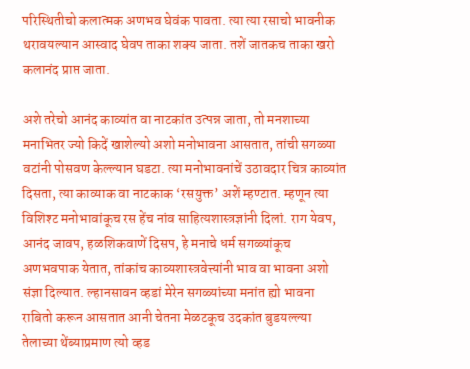परिस्थितीचो कलात्मक अणभव घेवंक पावता. त्या त्या रसाचो भावनीक थरावयल्यान आस्वाद घेवप ताका शक्य जाता. तशें जातकच ताका खरो कलानंद प्राप्त जाता.

अशे तरेचो आनंद काव्यांत वा नाटकांत उत्पन्न जाता, तो मनशाच्या मनाभितर ज्यो किदें खाशेल्यो अशो मनोभावना आसतात, तांची सगळ्या वटांनी पोसवण केल्ल्यान घडटा. त्या मनोभावनांचें उठावदार चित्र काव्यांत दिसता, त्या काव्याक वा नाटकाक ‘रसयुक्त’ अशें म्हण्टात. म्हणून त्या विशिश्ट मनोभावांकूच रस हेंच नांव साहित्यशास्त्रज्ञांनी दिलां. राग येवप, आनंद जावप, हळशिकवाणें दिसप, हे मनाचे धर्म सगळ्यांकूच अणभवपाक येतात, तांकांच काव्यशास्त्रवेत्त्यांनी भाव वा भावना अशो संज्ञा दिल्यात. ल्हानसावन व्हडां मेरेन सगळ्यांच्या मनांत ह्यो भावना राबितो करून आसतात आनी चेतना मेळटकूच उदकांत बुडयल्ल्या तेलाच्या थेंब्याप्रमाण त्यो व्हड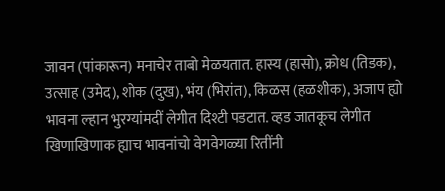जावन (पांकारून) मनाचेर ताबो मेळयतात. हास्य (हासो), क्रोध (तिडक), उत्साह (उमेद), शोक (दुख), भंय (भिरांत), किळस (हळशीक), अजाप ह्यो भावना ल्हान भुरग्यांमदीं लेगीत दिश्टी पडटात. व्हड जातकूच लेगीत खिणाखिणाक ह्याच भावनांचो वेगवेगळ्या रितींनी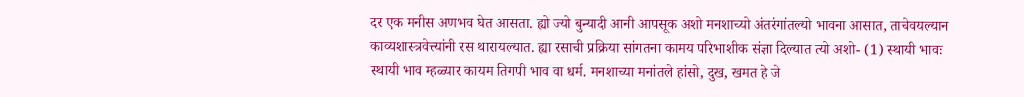दर एक मनीस अणभव घेत आसता. ह्यो ज्यो बुन्यादी आनी आपसूक अशो मनशाच्यो अंतरंगांतल्यो भावना आसात, ताचेवयल्यान काव्यशास्त्रवेत्त्यांनी रस थारायल्यात. ह्या रसाची प्रक्रिया सांगतना कामय परिभाशीक संज्ञा दिल्यात त्यो अशो- (1) स्थायी भावः स्थायी भाव म्हळ्यार कायम तिगपी भाव वा धर्म. मनशाच्या मनांतले हांसो, दुख, खमत हे जे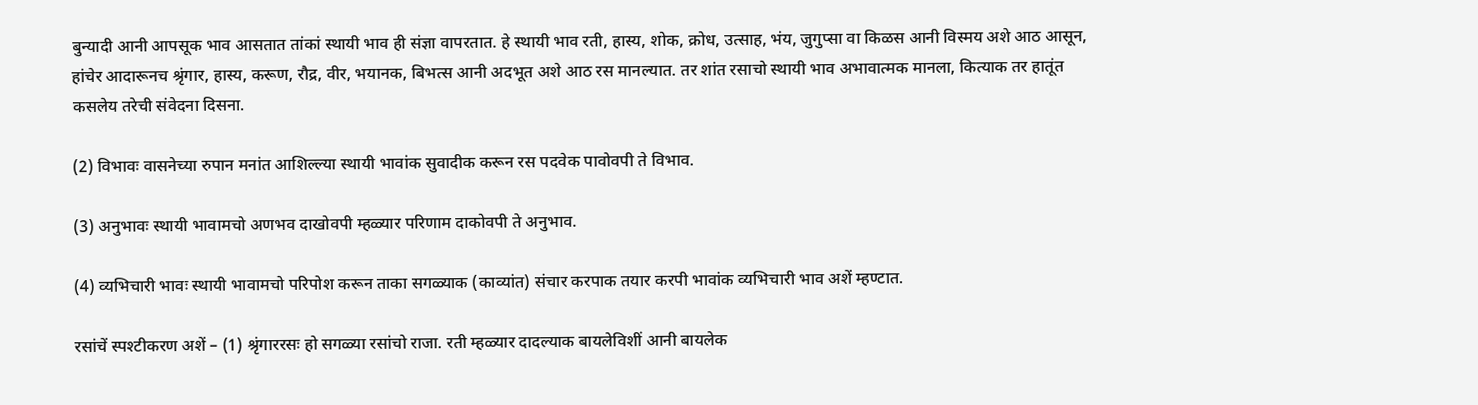बुन्यादी आनी आपसूक भाव आसतात तांकां स्थायी भाव ही संज्ञा वापरतात. हे स्थायी भाव रती, हास्य, शोक, क्रोध, उत्साह, भंय, जुगुप्सा वा किळस आनी विस्मय अशे आठ आसून, हांचेर आदारूनच श्रृंगार, हास्य, करूण, रौद्र, वीर, भयानक, बिभत्स आनी अदभूत अशे आठ रस मानल्यात. तर शांत रसाचो स्थायी भाव अभावात्मक मानला, कित्याक तर हातूंत कसलेय तरेची संवेदना दिसना.

(2) विभावः वासनेच्या रुपान मनांत आशिल्ल्या स्थायी भावांक सुवादीक करून रस पदवेक पावोवपी ते विभाव.

(3) अनुभावः स्थायी भावामचो अणभव दाखोवपी म्हळ्यार परिणाम दाकोवपी ते अनुभाव.

(4) व्यभिचारी भावः स्थायी भावामचो परिपोश करून ताका सगळ्याक (काव्यांत) संचार करपाक तयार करपी भावांक व्यभिचारी भाव अशें म्हण्टात.

रसांचें स्पश्टीकरण अशें – (1) श्रृंगाररसः हो सगळ्या रसांचो राजा. रती म्हळ्यार दादल्याक बायलेविशीं आनी बायलेक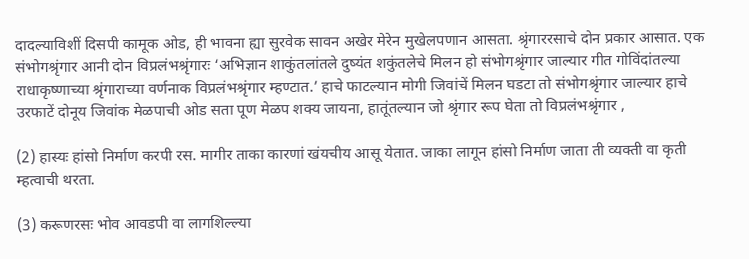दादल्याविशीं दिसपी कामूक ओड, ही भावना ह्या सुरवेक सावन अखेर मेरेन मुखेलपणान आसता. श्रृंगाररसाचे दोन प्रकार आसात. एक संभोगश्रृंगार आनी दोन विप्रलंभश्रृंगारः ‘अभिज्ञान शाकुंतलांतले दुष्यंत शकुंतलेचे मिलन हो संभोगश्रृंगार जाल्यार गीत गोविंदांतल्या राधाकृष्णाच्या श्रृंगाराच्या वर्णनाक विप्रलंभश्रृंगार म्हण्टात.’ हाचे फाटल्यान मोगी जिवांचें मिलन घडटा तो संभोगश्रृंगार जाल्यार हाचे उरफाटें दोनूय जिवांक मेळपाची ओड सता पूण मेळप शक्य जायना, हातूंतल्यान जो श्रृंगार रूप घेता तो विप्रलंभश्रृंगार ,

(2) हास्यः हांसो निर्माण करपी रस. मागीर ताका कारणां खंयचीय आसू येतात. जाका लागून हांसो निर्माण जाता ती व्यक्ती वा कृती म्हत्वाची थरता.

(3) करूणरसः भोव आवडपी वा लागशिल्ल्या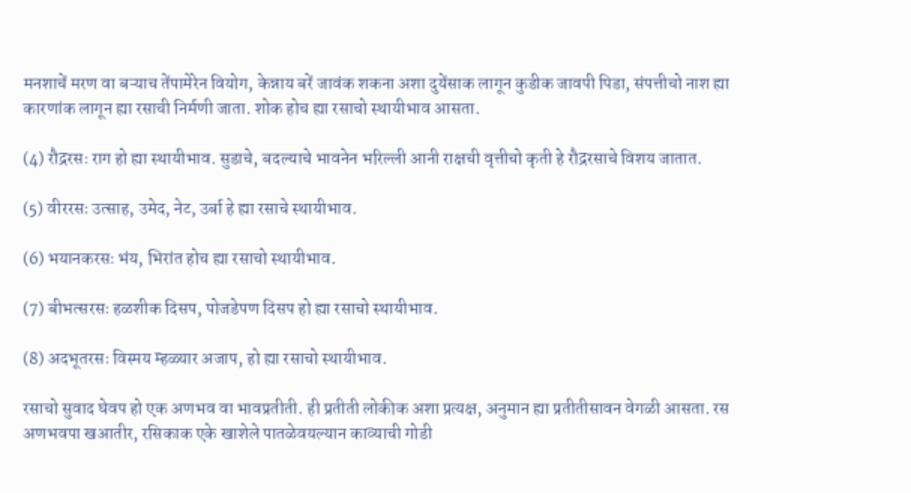मनशाचें मरण वा बऱ्याच तेंपामेरेन वियोग, केन्नाय बरें जावंक शकना अशा दुयेंसाक लागून कुडीक जावपी पिडा, संपत्तीचो नाश ह्या कारणांक लागून ह्या रसाची निर्मणी जाता. शोक होच ह्या रसाचो स्थायीभाव आसता.

(4) रौद्ररसः राग हो ह्या स्थायीभाव. सुडाचे, बदल्याचे भावनेन भरिल्ली आनी राक्षची वृत्तीचो कृती हे रौद्ररसाचे विशय जातात.

(5) वीररसः उत्साह, उमेद, नेट, उर्बा हे ह्या रसाचे स्थायीभाव.

(6) भयानकरसः भंय, भिरांत होच ह्या रसाचो स्थायीभाव.

(7) बीभत्सरसः हळशीक दिसप, पोजडेपण दिसप हो ह्या रसाचो स्थायीभाव.

(8) अदभूतरसः विस्मय म्हळ्यार अजाप, हो ह्या रसाचो स्थायीभाव.

रसाचो सुवाद घेवप हो एक अणभव वा भावप्रतीती. ही प्रतीती लोकीक अशा प्रत्यक्ष, अनुमान ह्या प्रतीतीसावन वेगळी आसता. रस अणभवपा खआतीर, रसिकाक एके खाशेले पातळेवयल्यान काव्याची गोडी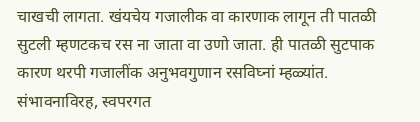चाखची लागता. खंयचेय गजालीक वा कारणाक लागून ती पातळी सुटली म्हणटकच रस ना जाता वा उणो जाता. ही पातळी सुटपाक कारण थरपी गजालींक अनुभवगुणान रसविघ्नां म्हळ्यांत. संभावनाविरह, स्वपरगत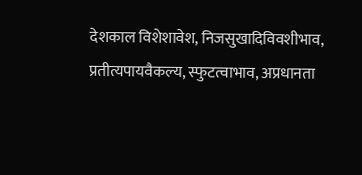देशकाल विशेशावेश, निजसुखादिविवशीभाव, प्रतीत्यपायवैकल्य, स्फुटत्वाभाव, अप्रधानता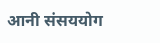आनी संसययोग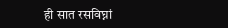ही सात रसविघ्नां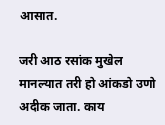आसात.

जरी आठ रसांक मुखेल मानल्यात तरी हो आंकडो उणो अदीक जाता. काय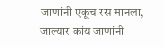जाणांनी एकूच रस मानला, जाल्यार कांय जाणांनी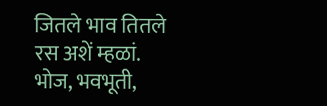जितले भाव तितले रस अशें म्हळां. भोज, भवभूती,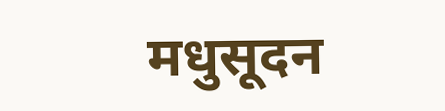मधुसूदन